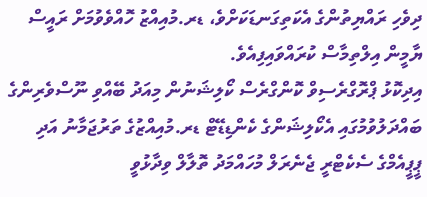ދިވެހި ރައްޔިތުންގެ އެކަތިގަނޑަކަށްވެ، ޑރ.މުއިއްޒު ހޮއްވެވުމަށް ރައީސް ޔާމީން އިލްތިމާސް ކުރައްވައިފިއެވެ.
އިދިކޮޅު ޕްރޮގްރެސިވް ކޮންގްރެސް ކޯލިޝަނުން މިއަދު ބޭއްވި ނޫސްވެރިންގެ ބައްދަލުވުމުގައި އެކޯލިޝަންގެ ކެންޑިޑޭޓް ޑރ.މުއިއްޒުގެ ތަރުޖަމާނު އަދި ޕީޕީއެމްގެ ސެކެޓްރީ ޖެނެރަލް މުހައްމަދު ތޮލާލް ވިދާޅުވީ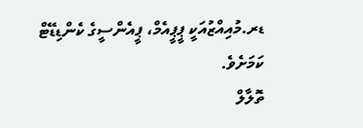ޑރ.މުއިއްޒުއަކީ ޕީޕީއެމް، ޕީއެންސީގެ ކެންޑިޑޭޓް ކަމަށެވެ.
ތޮލާލް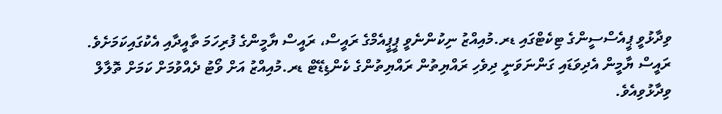ވިދާޅުވީ ޕީއެސްސީންގެ ޓިކެޓްގައި ޑރ.މުއިއްޒު ނިކުންނެވީ ޕީޕީއެމްގެ ރައީސް، ރައީސް ޔާމީންގެ ފުރިހަމަ ތާއީދާއި އެކުގައިކަމަށެވެ. ރައީސް ޔާމީން އެދިވަޑައި ގަންނަވަނީ ދިވެހި ރައްޔިތުން ރައްޔިތުންގެ ކެންޑިޑޭޓް ޑރ.މުއިއްޒު އަށް ވޯޓު ދެއްވުމަށް ކަމަށް ތޮލާލް ވިދާޅުވިއެވެ.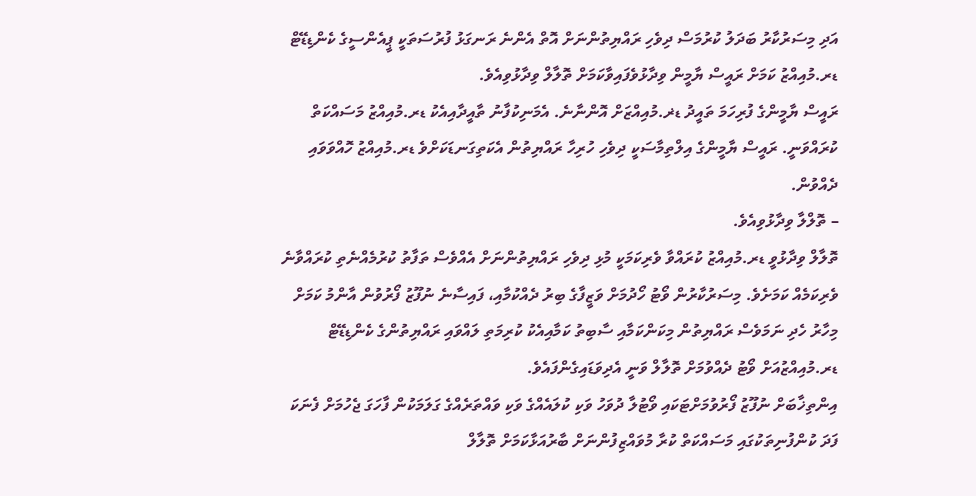އަދި މިސަރުކާރު ބަދަލު ކުރުމަސް ދިވެހި ރައްޔިތުންނަށް އޮތް އެންނެ ރަނގަޅު ފުރުސަތަކީ ޕީއެންސީގެ ކެންޑިޑޭޓް ޑރ.މުއިއްޒު ކަމަށް ރައީސް ޔާމީން ވިދާޅުވެފައިވާކަމަށް ތޮލާލް ވިދާޅުވިއެވެ.
ރައީސް ޔާމީންގެ ފުރިހަމަ ތައީދު ޑޜ.މުއިއްޒަށް އޮންނާނެ. އެމަނިކުފާނު ތާއީދާއިއެކު ޑރ.މުއިއްޒު މަސައްކަތް ކުރައްވަނީ. ރައީސް ޔާމީންގެ އިލްތިމާސަކީ ދިވެހި ހުރިހާ ރައްޔިތުން އެކަތިގަނޑަކަށްވެ ޑރ.މުއިއްޒު ހޮއްވަވައި ދެއްވުން.
– ތޮލްލާ ވިދާޅުވިއެވެ.
ތޮލާލް ވިދާޅުވީ ޑރ.މުއިއްޒު ކުރައްވާ ވެރިކަމަކީ މުޅި ދިވެހި ރައްޔިތުންނަށް އެއްވެސް ތަފާތު ކުރުމެއްނެތި ކުރައްވާނެ ވެރިކަމެއް ކަމަށެވެ. މިސަރުކާރުން ވޯޓު ހޯދުމަށް ވަޒީފާގެ ބިރު ދެއްކުމާއި، ފައިސާނެ ނުފޫޒު ފޯރުވުން އާންމު ކަމަށް މިހާރު ހެދި ނަމަވެސް ރައްޔިތުން މިކަންކަމާއި ސާބިތު ކަމާއިއެކު ކުރިމަތި ލައްވައި ރައްޔިތުންގެ ކެންޑިޑޭޓް ޑރ.މުއިއްޒުއަށް ވޯޓު ދެއްވުމަށް ތޮލާލް ވަނީ އެދިވަޑައިގެންފައެވެ.
އިންތިޚާބަށް ނުފޫޒު ފޯރުވުމަށްޓަކައި ވޯޓުލާ ދުވަހު ވަކި ކުލައެއްގެ ވަކި ވައްތަރެއްގެ ގަލަމަކުން ފާހަގަ ޖެހުމަށް ފެނަކަ ފަދަ ކުންފުނިތަކުގައި މަސައްކަތް ކުރާ މުވައްޒިފުންނަށް ބާރުއަޅާކަމަށް ތޮލާލް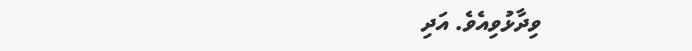ވިދާޅުވިއެވެ. އަދި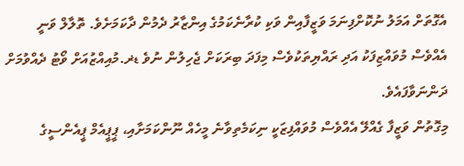އެގޮތަށް އަމަލު ނުކޮށްފިނަމަ ވަޒީފާއިން ވަކި ކުރާނެކަމުގެ އިންޒާރު ދެމުން ދާކަމަށެވެ. ތޮލާލް ވަނީ އެއްވެސް މުވައްޒިފަކު އަދި ރައްޔިތަކުވެސް މިފަދަ ބިރަކަށް ޖެހިލުން ނުވެ ޑޜ.މުއިއްޒުއަށް ވޯޓު ދެއްވުމަށް ދަންނަވާފައެވެ.
މިގޮތުން ވަޒީފާ ގެއްލޭ އެއްވެސް މުވައްފިޒަކީ ނިކަމެތިވާނެ މީހެއް ނޫންކަމަށާއި، ޕީޕީއެމް ޕީއެންސީގެ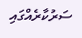ސަރުކާރެއްގައި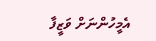އެމީހުންނަށް ވަޒީފާ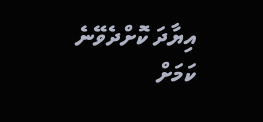އިޔާދަ ކޮށްދެވޭނެ ކަމަށް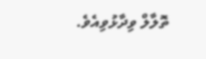ތޮލާލް ވިދާޅުވިއެވެ.